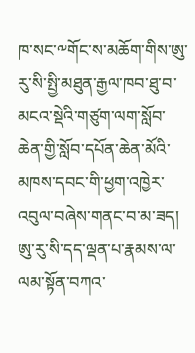ཁ་སང་༸གོང་ས་མཆོག་གིས་ཨུ་རུ་སི་སྤྱི་མཐུན་རྒྱལ་ཁབ་ཐུ་བ་མངའ་སྡེའི་གཙུག་ལག་སློབ་ཆེན་གྱི་སློབ་དཔོན་ཆེན་མོའི་མཁས་དབང་གི་ཕྱག་འཁྱེར་འབུལ་བཞེས་གནང་བ་མ་ཟད། ཨུ་རུ་སི་དད་ལྡན་པ་རྣམས་ལ་ལམ་སྟོན་བཀའ་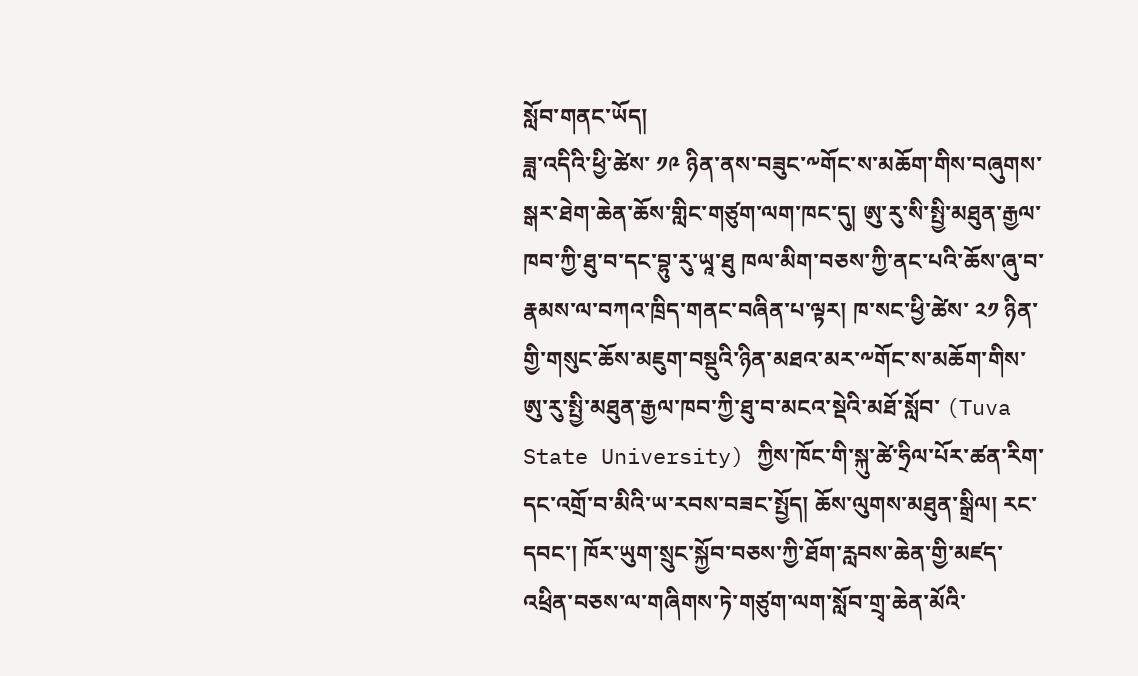སློབ་གནང་ཡོད།
ཟླ་འདིའི་ཕྱི་ཚེས་ ༡༩ ཉིན་ནས་བཟུང་༸གོང་ས་མཆོག་གིས་བཞུགས་སྒར་ཐེག་ཆེན་ཆོས་གླིང་གཙུག་ལག་ཁང་དུ། ཨུ་རུ་སི་སྤྱི་མཐུན་རྒྱལ་ཁབ་ཀྱི་ཐུ་བ་དང་བྷུ་རུ་ཡཱ་ཐུ ཁལ་མིག་བཅས་ཀྱི་ནང་པའི་ཆོས་ཞུ་བ་རྣམས་ལ་བཀའ་ཁྲིད་གནང་བཞིན་པ་ལྟར། ཁ་སང་ཕྱི་ཚེས་ ༢༡ ཉིན་གྱི་གསུང་ཆོས་མཇུག་བསྡུའི་ཉིན་མཐའ་མར་༸གོང་ས་མཆོག་གིས་ཨུ་རུ་སྤྱི་མཐུན་རྒྱལ་ཁབ་ཀྱི་ཐུ་བ་མངའ་སྡེའི་མཐོ་སློབ་ (Tuva State University) ཀྱིས་ཁོང་གི་སྐུ་ཚེ་ཧྲིལ་པོར་ཚན་རིག་དང་འགྲོ་བ་མིའི་ཡ་རབས་བཟང་སྤྱོད། ཆོས་ལུགས་མཐུན་སྒྲིལ། རང་དབང་། ཁོར་ཡུག་སྲུང་སྐྱོབ་བཅས་ཀྱི་ཐོག་རླབས་ཆེན་གྱི་མཛད་འཕྲིན་བཅས་ལ་གཞིགས་ཏེ་གཙུག་ལག་སློབ་གྲྭ་ཆེན་མོའི་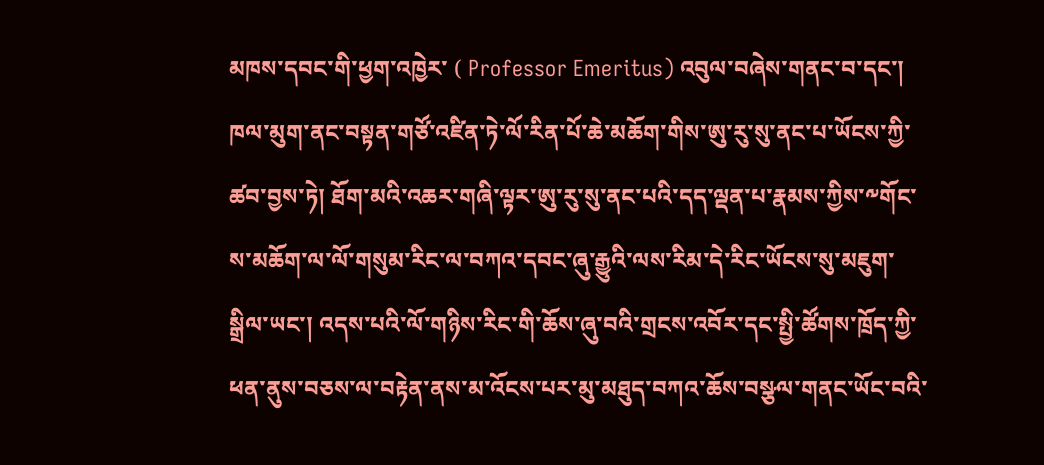མཁས་དབང་གི་ཕྱག་འཁྱེར་ ( Professor Emeritus) འབུལ་བཞེས་གནང་བ་དང་། ཁལ་མུག་ནང་བསྟན་གཙོ་འཛིན་ཏེ་ལོ་རིན་པོ་ཆེ་མཆོག་གིས་ཨུ་རུ་སུ་ནང་པ་ཡོངས་ཀྱི་ཚབ་བྱས་ཏེ། ཐོག་མའི་འཆར་གཞི་ལྟར་ཨུ་རུ་སུ་ནང་པའི་དད་ལྡན་པ་རྣམས་ཀྱིས་༸གོང་ས་མཆོག་ལ་ལོ་གསུམ་རིང་ལ་བཀའ་དབང་ཞུ་རྒྱུའི་ལས་རིམ་དེ་རིང་ཡོངས་སུ་མཇུག་སྒྲིལ་ཡང་། འདས་པའི་ལོ་གཉིས་རིང་གི་ཆོས་ཞུ་བའི་གྲངས་འབོར་དང་སྤྱི་ཚོགས་ཁྲོད་ཀྱི་ཕན་ནུས་བཅས་ལ་བརྟེན་ནས་མ་འོངས་པར་མུ་མཐུད་བཀའ་ཆོས་བསྩལ་གནང་ཡོང་བའི་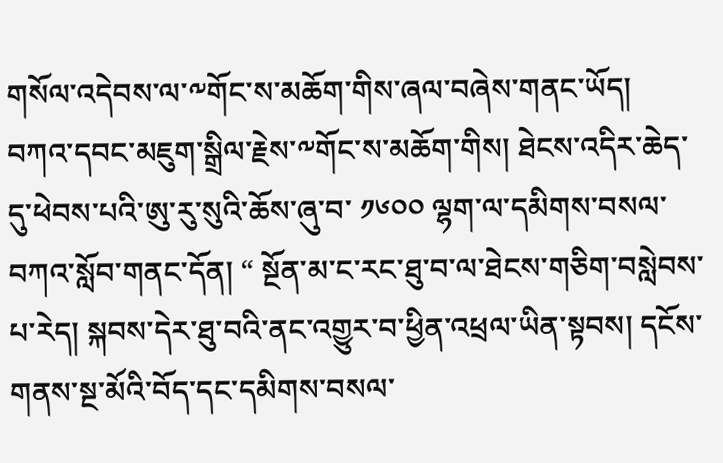གསོལ་འདེབས་ལ་༸གོང་ས་མཆོག་གིས་ཞལ་བཞེས་གནང་ཡོད།
བཀའ་དབང་མཇུག་སྒྲིལ་རྗེས་༸གོང་ས་མཆོག་གིས། ཐེངས་འདིར་ཆེད་དུ་ཕེབས་པའི་ཨུ་རུ་སུའི་ཆོས་ཞུ་བ་ ༡༦༠༠ ལྷག་ལ་དམིགས་བསལ་བཀའ་སློབ་གནང་དོན། “ སྔོན་མ་ང་རང་ཐུ་བ་ལ་ཐེངས་གཅིག་བསླེབས་པ་རེད། སྐབས་དེར་ཐུ་བའི་ནང་འགྱུར་བ་ཕྱིན་འཕྲལ་ཡིན་སྟབས། དངོས་གནས་སྔ་མོའི་བོད་དང་དམིགས་བསལ་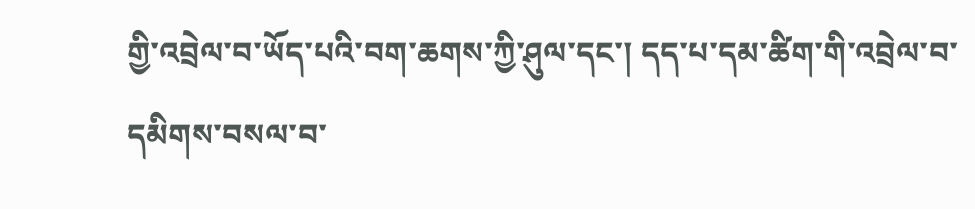གྱི་འབྲེལ་བ་ཡོད་པའི་བག་ཆགས་ཀྱི་ཤུལ་དང་། དད་པ་དམ་ཚིག་གི་འབྲེལ་བ་དམིགས་བསལ་བ་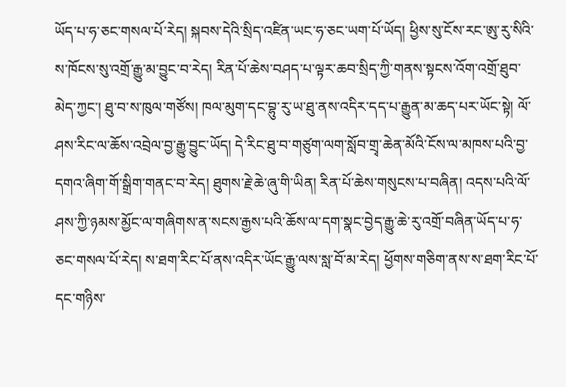ཡོད་པ་ཧ་ཅང་གསལ་པོ་རེད། སྐབས་དེའི་སྲིད་འཛིན་ཡང་ཧ་ཅང་ཡག་པོ་ཡོད། ཕྱིས་སུ་ངོས་རང་ཨུ་རུ་སིའི་ས་ཁོངས་སུ་འགྲོ་རྒྱུ་མ་བྱུང་བ་རེད། རིན་པོ་ཆེས་བཤད་པ་ལྟར་ཆབ་སྲིད་ཀྱི་གནས་སྟངས་འོག་འགྲོ་ཐུབ་མེད་ཀྱང་། ཐུ་བ་ས་ཁུལ་གཙོས། ཁལ་མུག་དང་བྷུ་རུ་ཡ་ཐུ་ནས་འདིར་དད་པ་རྒྱུན་མ་ཆད་པར་ཡོང་སྟེ། ལོ་ཤས་རིང་ལ་ཆོས་འབྲེལ་བྱ་རྒྱུ་བྱུང་ཡོད། དེ་རིང་ཐུ་བ་གཙུག་ལག་སློབ་གྲྭ་ཆེན་མོའི་ངོས་ལ་མཁས་པའི་བྱ་དགའ་ཞིག་གོ་སྒྲིག་གནང་བ་རེད། ཐུགས་རྗེ་ཆེ་ཞུ་གི་ཡིན། རིན་པོ་ཆེས་གསུངས་པ་བཞིན། འདས་པའི་ལོ་ཤས་ཀྱི་ཉམས་མྱོང་ལ་གཞིགས་ན་སངས་རྒྱས་པའི་ཆོས་ལ་དག་སྣང་བྱེད་རྒྱུ་ཆེ་རུ་འགྲོ་བཞིན་ཡོད་པ་ཧ་ཅང་གསལ་པོ་རེད། ས་ཐག་རིང་པོ་ནས་འདིར་ཡོང་རྒྱུ་ལས་སླ་བོ་མ་རེད། ཕྱོགས་གཅིག་ནས་ས་ཐག་རིང་པོ་དང་གཉིས་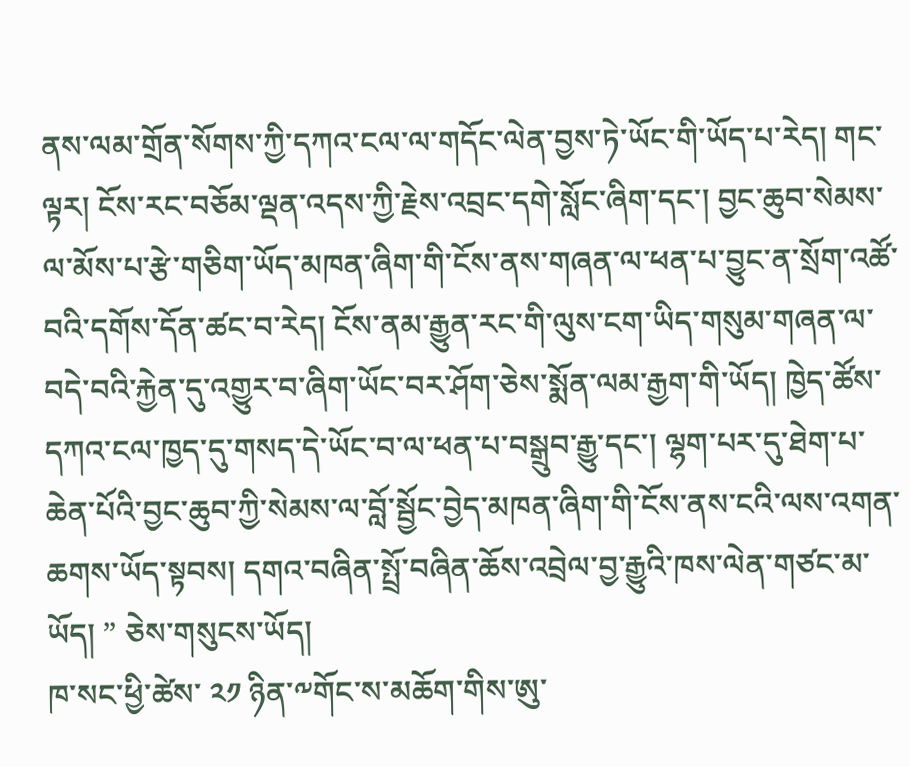ནས་ལམ་གྲོན་སོགས་ཀྱི་དཀའ་ངལ་ལ་གདོང་ལེན་བྱས་ཏེ་ཡོང་གི་ཡོད་པ་རེད། གང་ལྟར། ངོས་རང་བཅོམ་ལྡན་འདས་ཀྱི་རྗེས་འབྲང་དགེ་སློང་ཞིག་དང་། བྱང་ཆུབ་སེམས་ལ་མོས་པ་རྩེ་གཅིག་ཡོད་མཁན་ཞིག་གི་ངོས་ནས་གཞན་ལ་ཕན་པ་བྱུང་ན་སྲོག་འཚོ་བའི་དགོས་དོན་ཚང་བ་རེད། ངོས་ནམ་རྒྱུན་རང་གི་ལུས་ངག་ཡིད་གསུམ་གཞན་ལ་བདེ་བའི་རྐྱེན་དུ་འགྱུར་བ་ཞིག་ཡོང་བར་ཤོག་ཅེས་སྨོན་ལམ་རྒྱག་གི་ཡོད། ཁྱེད་ཚོས་དཀའ་ངལ་ཁྱད་དུ་གསད་དེ་ཡོང་བ་ལ་ཕན་པ་བསྒྲུབ་རྒྱུ་དང་། ལྷག་པར་དུ་ཐེག་པ་ཆེན་པོའི་བྱང་ཆུབ་ཀྱི་སེམས་ལ་བློ་སྦྱོང་བྱེད་མཁན་ཞིག་གི་ངོས་ནས་ངའི་ལས་འགན་ཆགས་ཡོད་སྟབས། དགའ་བཞིན་སྤྲོ་བཞིན་ཆོས་འབྲེལ་བྱ་རྒྱུའི་ཁས་ལེན་གཙང་མ་ཡོད། ” ཅེས་གསུངས་ཡོད།
ཁ་སང་ཕྱི་ཚེས་ ༢༡ ཉིན་༸གོང་ས་མཆོག་གིས་ཨུ་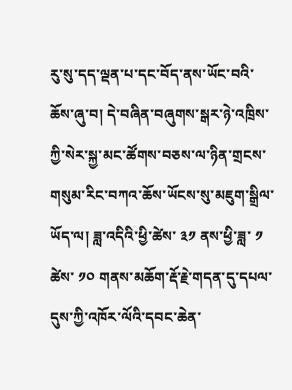རུ་སུ་དད་ལྡན་པ་དང་བོད་ནས་ཡོང་བའི་ཆོས་ཞུ་བ། དེ་བཞིན་བཞུགས་སྒར་ཉེ་འཁྲིས་ཀྱི་སེར་སྐྱ་མང་ཚོགས་བཅས་ལ་ཉིན་གྲངས་གསུམ་རིང་བཀའ་ཆོས་ཡོངས་སུ་མཇུག་སྒྲིལ་ཡོད་ལ། ཟླ་འདིའི་ཕྱི་ཚེས་ ༣༡ ནས་ཕྱི་ཟླ་ ༡ ཚེས་ ༡༠ གནས་མཆོག་རྡོ་རྗེ་གདན་དུ་དཔལ་དུས་ཀྱི་འཁོར་ལོའི་དབང་ཆེན་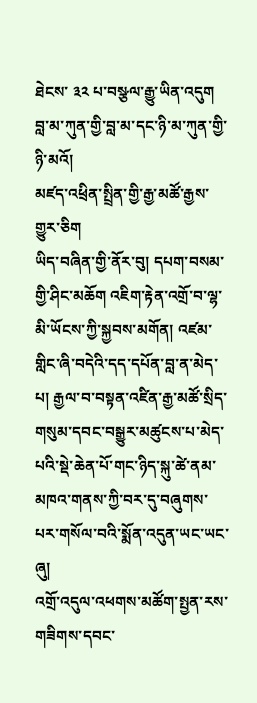ཐེངས་ ༣༢ པ་བསྩལ་རྒྱུ་ཡིན་འདུག
བླ་མ་ཀུན་གྱི་བླ་མ་དང་ཉི་མ་ཀུན་གྱི་ཉི་མའོ།
མཛད་འཕྲིན་སྤྲིན་གྱི་རྒྱ་མཚོ་རྒྱས་གྱུར་ཅིག
ཡིད་བཞིན་གྱི་ནོར་བུ། དཔག་བསམ་གྱི་ཤིང་མཆོག འཇིག་རྟེན་འགྲོ་བ་ལྷ་མི་ཡོངས་ཀྱི་སྐྱབས་མགོན། འཛམ་གླིང་ཞི་བདེའི་དད་དཔོན་བླ་ན་མེད་པ། རྒྱལ་བ་བསྟན་འཛིན་རྒྱ་མཚོ་སྲིད་གསུམ་དབང་བསྒྱུར་མཚུངས་པ་མེད་པའི་སྡེ་ཆེན་པོ་གང་ཉིད་སྐུ་ཚེ་ནམ་མཁའ་གནས་ཀྱི་བར་དུ་བཞུགས་པར་གསོལ་བའི་སྨོན་འདུན་ཡང་ཡང་ཞུ།
འགྲོ་འདུལ་འཕགས་མཚོག་སྤྱན་རས་གཟིགས་དབང་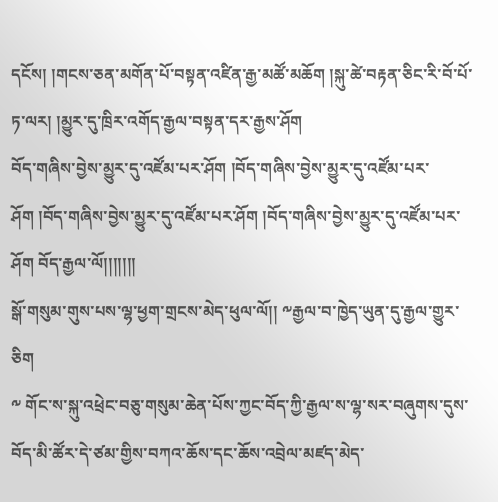དངོས། །གངས་ཅན་མགོན་པོ་བསྟན་འཛིན་རྒྱ་མཚོ་མཆོག །སྐུ་ཚེ་བརྟན་ཅིང་རི་བོ་པོ་ཏ་ལར། །མྱུར་དུ་ཁྲིར་འགོད་རྒྱལ་བསྟན་དར་རྒྱས་ཤོག
བོད་གཞིས་བྱེས་མྱུར་དུ་འཛོམ་པར་ཤོག །བོད་གཞིས་བྱེས་མྱུར་དུ་འཛོམ་པར་ཤོག །བོད་གཞིས་བྱེས་མྱུར་དུ་འཛོམ་པར་ཤོག །བོད་གཞིས་བྱེས་མྱུར་དུ་འཛོམ་པར་ཤོག བོད་རྒྱལ་ལོ།།།།།།།
སྒོ་གསུམ་གུས་པས་ལྷ་ཕྱག་གྲངས་མེད་ཕུལ་ལོ།། ༸རྒྱལ་བ་ཁྱེད་ཡུན་དུ་རྒྱལ་གྱུར་ཅིག
༸ གོང་ས་སྐུ་འཕྲེང་བཅུ་གསུམ་ཆེན་པོས་ཀྱང་བོད་ཀྱི་རྒྱལ་ས་ལྷ་སར་བཞུགས་དུས་བོད་མི་ཚོར་དེ་ཙམ་གྱིས་བཀའ་ཆོས་དང་ཆོས་འབྲེལ་མཛད་མེད་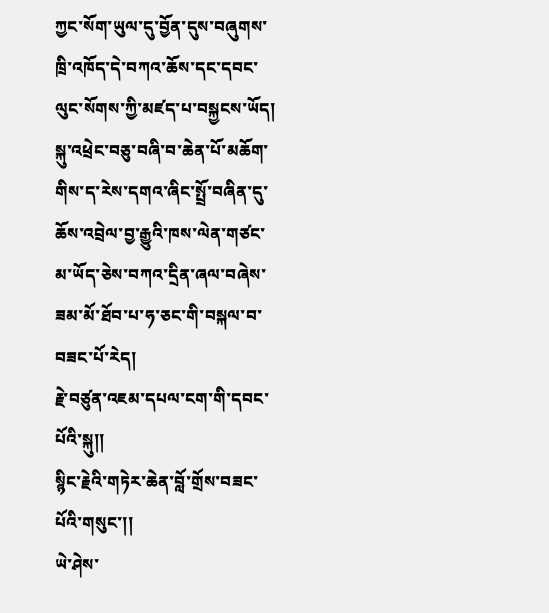ཀྱང་སོག་ཡུལ་དུ་བྱོན་དུས་བཞུགས་ཁྲི་འཁོད་དེ་བཀའ་ཆོས་དང་དབང་ལུང་སོགས་ཀྱི་མཛད་པ་བསྐྱངས་ཡོད།
སྐུ་འཕྲེང་བཅུ་བཞི་བ་ཆེན་པོ་མཆོག་གིས་ད་རེས་དགའ་ཞིང་སྤྲོ་བཞིན་དུ་ཆོས་འབྲེལ་བྱ་རྒྱུའི་ཁས་ལེན་གཙང་མ་ཡོད་ཅེས་བཀའ་དྲིན་ཞལ་བཞེས་ཟམ་མོ་ཐོབ་པ་ཧ་ཅང་གི་བསྐལ་བ་བཟང་པོ་རེད།
རྗེ་བཙུན་འཇམ་དཔལ་ངག་གི་དབང་པོའི་སྐུ།།
སྙིང་རྗེའི་གཏེར་ཆེན་བློ་གྲོས་བཟང་པོའི་གསུང་།།
ཡེ་ཤེས་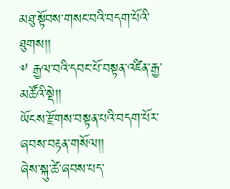མཐུ་སྟོབས་གསང་བའི་བདག་པོའི་ཐུགས།།
༸ རྒྱལ་བའི་དབང་པོ་བསྟན་འཛིན་རྒྱ་མཚོའི་སྡེ།།
ཡོངས་རྫོགས་བསྟན་པའི་བདག་པོར་ཞབས་བརྟན་གསོལ།།
ཞེས་སྐུ་ཚེ་ཞབས་པད་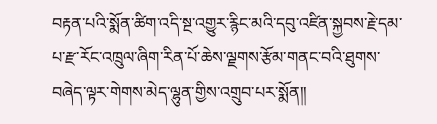བརྟན་པའི་སྨོན་ཚིག་འདི་སྔ་འགྱུར་རྙིང་མའི་དབུ་འཛིན་སྐྱབས་རྗེ་དམ་པ་རྫ་རོང་འཁྲུལ་ཞིག་རིན་པོ་ཆེས་ལྗགས་རྩོམ་གནང་བའི་ཐུགས་བཞེད་ལྟར་གེགས་མེད་ལྷུན་གྱིས་འགྲུབ་པར་སྨོན།།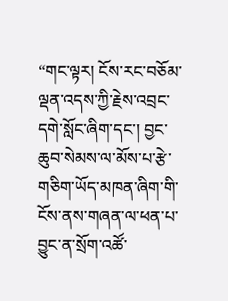“གང་ལྟར། ངོས་རང་བཅོམ་ལྡན་འདས་ཀྱི་རྗེས་འབྲང་དགེ་སློང་ཞིག་དང་། བྱང་ཆུབ་སེམས་ལ་མོས་པ་རྩེ་གཅིག་ཡོད་མཁན་ཞིག་གི་ངོས་ནས་གཞན་ལ་ཕན་པ་བྱུང་ན་སྲོག་འཚོ་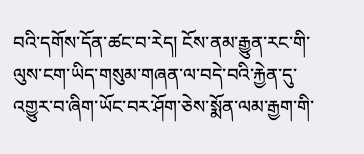བའི་དགོས་དོན་ཚང་བ་རེད། ངོས་ནམ་རྒྱུན་རང་གི་ལུས་ངག་ཡིད་གསུམ་གཞན་ལ་བདེ་བའི་རྐྱེན་དུ་འགྱུར་བ་ཞིག་ཡོང་བར་ཤོག་ཅེས་སྨོན་ལམ་རྒྱག་གི་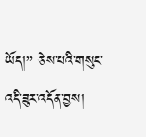ཡོད།” ཅེས་པའི་གསུང་འདི་ཟུར་འདོན་བྱས།